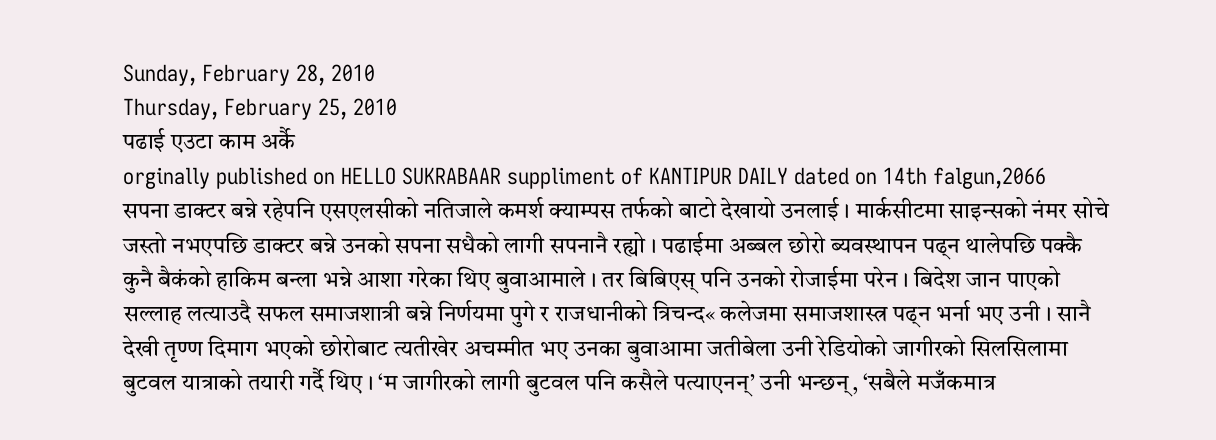Sunday, February 28, 2010
Thursday, February 25, 2010
पढाई एउटा काम अर्कै
orginally published on HELLO SUKRABAAR suppliment of KANTIPUR DAILY dated on 14th falgun,2066
सपना डाक्टर बन्ने रहेपनि एसएलसीको नतिजाले कमर्श क्याम्पस तर्फको बाटो देखायो उनलाई । मार्कसीटमा साइन्सको नंमर सोचे जस्तो नभएपछि डाक्टर बन्ने उनको सपना सधैको लागी सपनानै रह्यो । पढाईमा अब्बल छोरो ब्यवस्थापन पढ्न थालेपछि पक्कै कुनै बैकंको हाकिम बन्ला भन्ने आशा गरेका थिए बुवाआमाले । तर बिबिएस् पनि उनको रोजाईमा परेन । बिदेश जान पाएको सल्लाह लत्याउदै सफल समाजशात्री बन्ने निर्णयमा पुगे र राजधानीको त्रिचन्द« कलेजमा समाजशास्त्र पढ्न भर्ना भए उनी । सानै देखी तृण्ण दिमाग भएको छोरोबाट त्यतीखेर अचम्मीत भए उनका बुवाआमा जतीबेला उनी रेडियोको जागीरको सिलसिलामा बुटवल यात्राको तयारी गर्दै थिए । ‘म जागीरको लागी बुटवल पनि कसैले पत्याएनन्’ उनी भन्छन्, ‘सबैले मजँकमात्र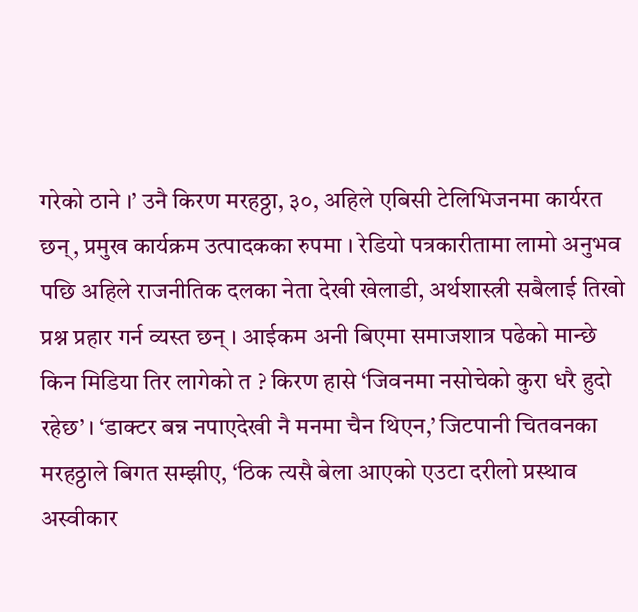गरेको ठाने ।’ उनै किरण मरहठ्ठा, ३०, अहिले एबिसी टेलिभिजनमा कार्यरत छन्, प्रमुख कार्यक्रम उत्पादकका रुपमा । रेडियो पत्रकारीतामा लामो अनुभव पछि अहिले राजनीतिक दलका नेता देखी खेलाडी, अर्थशास्त्री सबैलाई तिखो प्रश्न प्रहार गर्न व्यस्त छन् । आईकम अनी बिएमा समाजशात्र पढेको मान्छे किन मिडिया तिर लागेको त ? किरण हासे ‘जिवनमा नसोचेको कुरा धरै हुदो रहेछ’ । ‘डाक्टर बन्न नपाएदेखी नै मनमा चैन थिएन,’ जिटपानी चितवनका मरहठ्ठाले बिगत सम्झीए, ‘ठिक त्यसै बेला आएको एउटा दरीलो प्रस्थाव अस्वीकार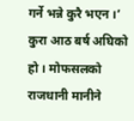गर्ने भन्ने कुरै भएन ।’ कुरा आठ बर्ष अघिको हो । मोफसलको राजधानी मानीने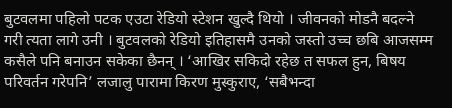बुटवलमा पहिलो पटक एउटा रेडियो स्टेशन खुल्दै थियो । जीवनको मोडनै बदल्ने गरी त्यता लागे उनी । बुटवलको रेडियो इतिहासमै उनको जस्तो उच्च छबि आजसम्म कसैले पनि बनाउन सकेका छैनन् । ‘आखिर सकिदो रहेछ त सफल हुन, बिषय परिवर्तन गरेपनि’ लजालु पारामा किरण मुस्कुराए, ‘सबैभन्दा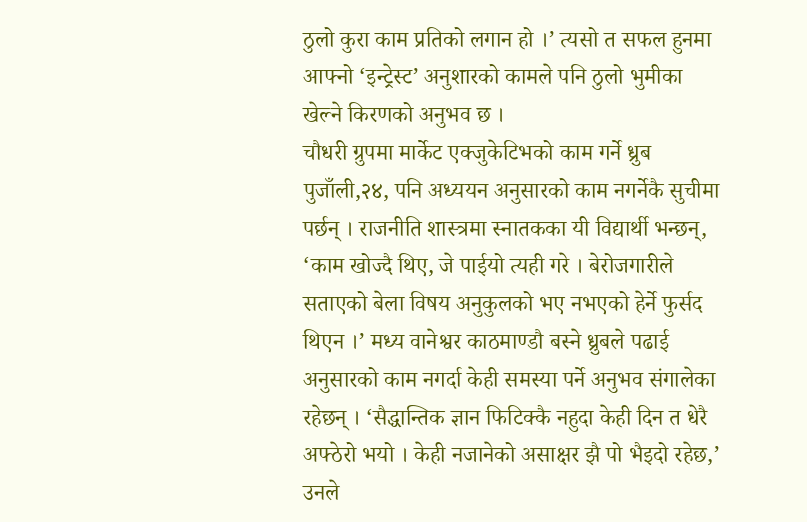ठुलो कुरा काम प्रतिको लगान हो ।’ त्यसो त सफल हुनमा आफ्नो ‘इन्ट्रेस्ट’ अनुशारको कामले पनि ठुलो भुमीका खेल्ने किरणको अनुभव छ ।
चौधरी ग्रुपमा मार्केट एक्जुकेटिभको काम गर्ने ध्रुब पुजाँली,२४, पनि अध्ययन अनुसारको काम नगर्नेकै सुचीमा पर्छन् । राजनीति शास्त्रमा स्नातकका यी विद्यार्थी भन्छन्, ‘काम खोज्दै थिए, जे पाईयो त्यही गरे । बेरोजगारीले सताएको बेला विषय अनुकुलको भए नभएको हेर्ने फुर्सद थिएन ।’ मध्य वानेश्वर काठमाण्डौ बस्ने ध्रुबले पढाई अनुसारको काम नगर्दा केही समस्या पर्ने अनुभव संगालेका रहेछन् । ‘सैद्धान्तिक ज्ञान फिटिक्कै नहुदा केही दिन त धेरै अफ्ठेरो भयो । केही नजानेको असाक्षर झै पो भैइदो रहेछ,’ उनले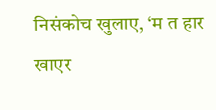निसंकोच खुलाए, ‘म त हार खाएर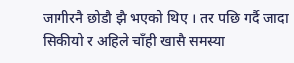जागीरनै छोडौ झै भएको थिए । तर पछि गर्दै जादा सिकीयो र अहिले चाँही खासै समस्या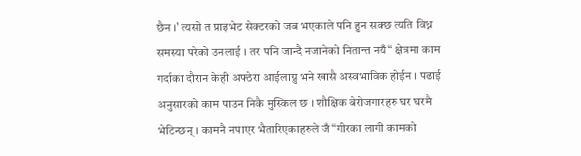छैन ।’ त्यसो त प्राइभेट सेक्टरको जब भएकाले पनि हुन सक्छ त्यति विध्न समस्या परेको उनलाई । तर पनि जान्दै नजानेको नितान्त नयँ“ क्षेत्रमा काम गर्दाका दौरान केही अफ्ठेरा आईलाग्नु भने खासै अस्वभाविक होईन । पढाई अनुसारको काम पाउन निकै मुस्किल छ । शौक्षिक बेरोजगारहरु घर घरमै भेटिन्छन् । कामनै नपाएर भैतारिएकाहरुले जँ“गीरका लागी कामको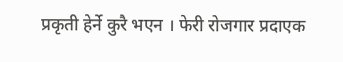प्रकृती हेर्ने कुरै भएन । फेरी रोजगार प्रदाएक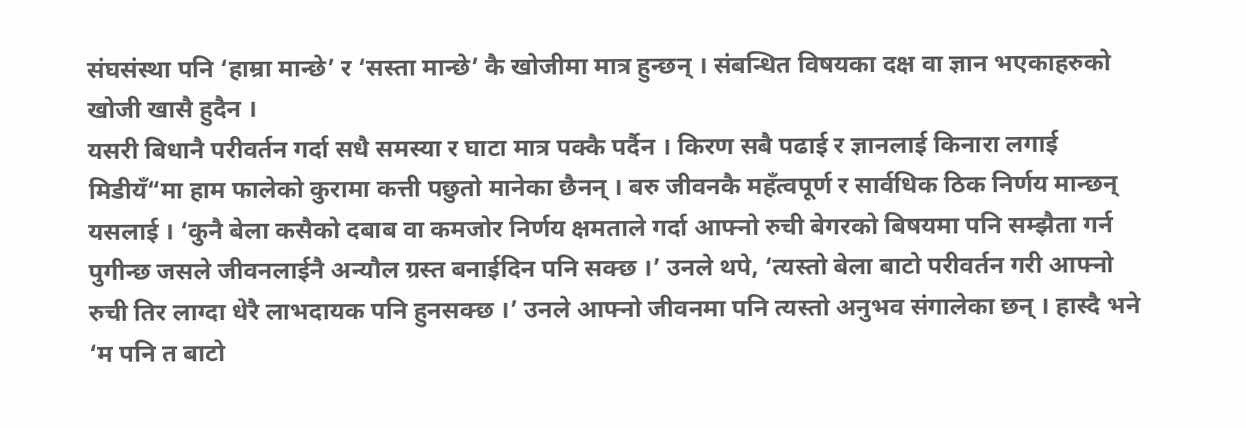संघसंस्था पनि ‘हाम्रा मान्छे’ र ‘सस्ता मान्छे’ कै खोजीमा मात्र हुन्छन् । संबन्धित विषयका दक्ष वा ज्ञान भएकाहरुको खोजी खासै हुदैन ।
यसरी बिधानै परीवर्तन गर्दा सधै समस्या र घाटा मात्र पक्कै पर्दैन । किरण सबै पढाई र ज्ञानलाई किनारा लगाई मिडीयँ“मा हाम फालेको कुरामा कत्ती पछुतो मानेका छैनन् । बरु जीवनकै महँत्वपूर्ण र सार्वधिक ठिक निर्णय मान्छन् यसलाई । ‘कुनै बेला कसैको दबाब वा कमजोर निर्णय क्षमताले गर्दा आफ्नो रुची बेगरको बिषयमा पनि सम्झैता गर्न पुगीन्छ जसले जीवनलाईनै अन्यौल ग्रस्त बनाईदिन पनि सक्छ ।’ उनले थपे, ‘त्यस्तो बेला बाटो परीवर्तन गरी आफ्नो रुची तिर लाग्दा धेरै लाभदायक पनि हुनसक्छ ।’ उनले आफ्नो जीवनमा पनि त्यस्तो अनुभव संगालेका छन् । हास्दै भने ‘म पनि त बाटो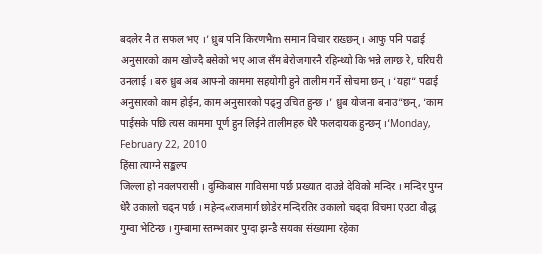बदलेर नै त सफल भए ।’ ध्रुब पनि किरणभैm समान विचार राख्छन् । आफु पनि पढाई अनुसारको काम खोज्दै बसेको भए आज सँम बेरोजगारनै रहिन्थ्यो कि भन्ने लाग्छ रे, घरिघरी उनलाई । बरु ध्रुब अब आफ्नो काममा सहयोगी हुने तालीम गर्ने सोचमा छन् । ‘यहा“ पढाई अनुसारको काम होईन, काम अनुसारको पढ्नु उचित हुन्छ ।’ ध्रुब योजना बनाउ“छन्, ‘काम पाईसके पछि त्यस काममा पूर्ण हुन लिईने तालीमहरु धेरै फलदायक हुन्छन् ।’Monday, February 22, 2010
हिंसा त्याग्ने सङ्कल्प
जिल्ला हो नवलपरासी । दुम्किबास गाविसमा पर्छ प्रख्यात दाउन्ने देविको मन्दिर । मन्दिर पुग्न धेरै उकालो चढ्न पर्छ । महेन्द«राजमार्ग छोडेर मन्दिरतिर उकालो चढ्दा विचमा एउटा वौद्ध गुम्वा भेटिन्छ । गुम्बामा स्तम्भकार पुग्दा झन्डै सयका संख्यामा रहेका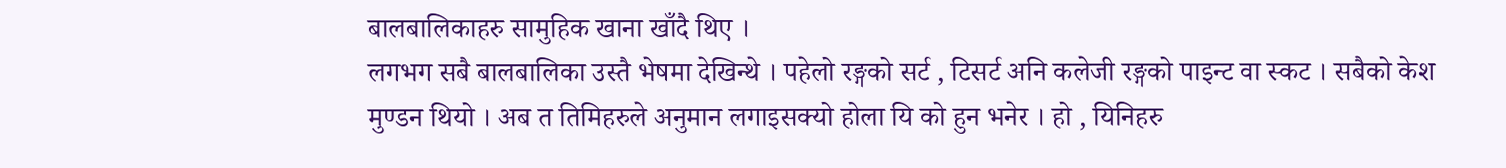बालबालिकाहरु सामुहिक खाना खाँदै थिए ।
लगभग सबै बालबालिका उस्तै भेषमा देखिन्थे । पहेलो रङ्गको सर्ट , टिसर्ट अनि कलेजी रङ्गको पाइन्ट वा स्कट । सबैको केश मुण्डन थियो । अब त तिमिहरुले अनुमान लगाइसक्यो होला यि को हुन भनेर । हो , यिनिहरु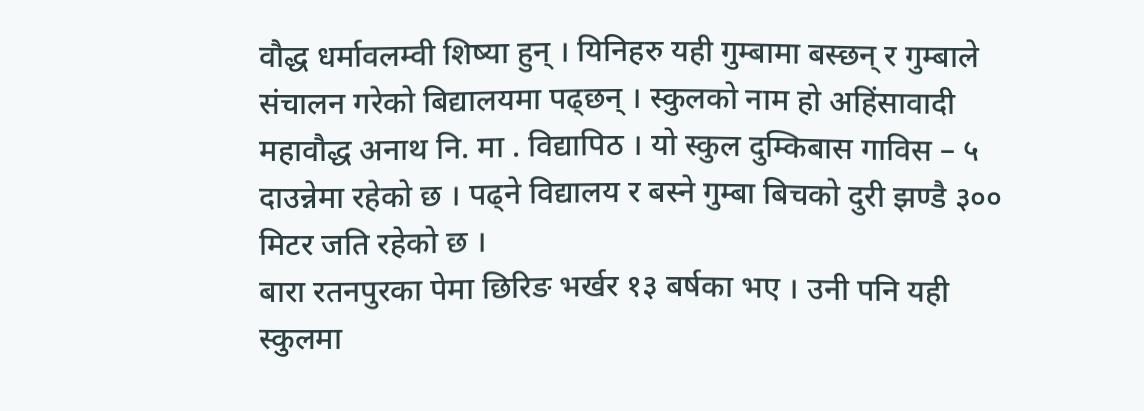वौद्ध धर्मावलम्वी शिष्या हुन् । यिनिहरु यही गुम्बामा बस्छन् र गुम्बाले संचालन गरेको बिद्यालयमा पढ्छन् । स्कुलको नाम हो अहिंसावादी महावौद्ध अनाथ नि. मा . विद्यापिठ । यो स्कुल दुम्किबास गाविस – ५ दाउन्नेमा रहेको छ । पढ्ने विद्यालय र बस्ने गुम्बा बिचको दुरी झण्डै ३०० मिटर जति रहेको छ ।
बारा रतनपुरका पेमा छिरिङ भर्खर १३ बर्षका भए । उनी पनि यही स्कुलमा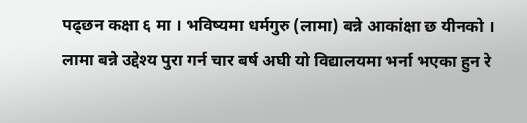पढ्छन कक्षा ६ मा । भविष्यमा धर्मगुरु (लामा) बन्ने आकांक्षा छ यीनको । लामा बन्ने उद्देश्य पुरा गर्न चार बर्ष अघी यो विद्यालयमा भर्ना भएका हुन रे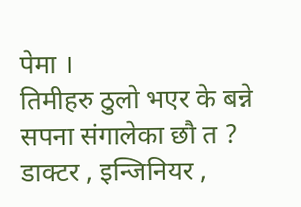पेमा ।
तिमीहरु ठुलो भएर के बन्ने सपना संगालेका छौ त ? डाक्टर , इन्जिनियर ,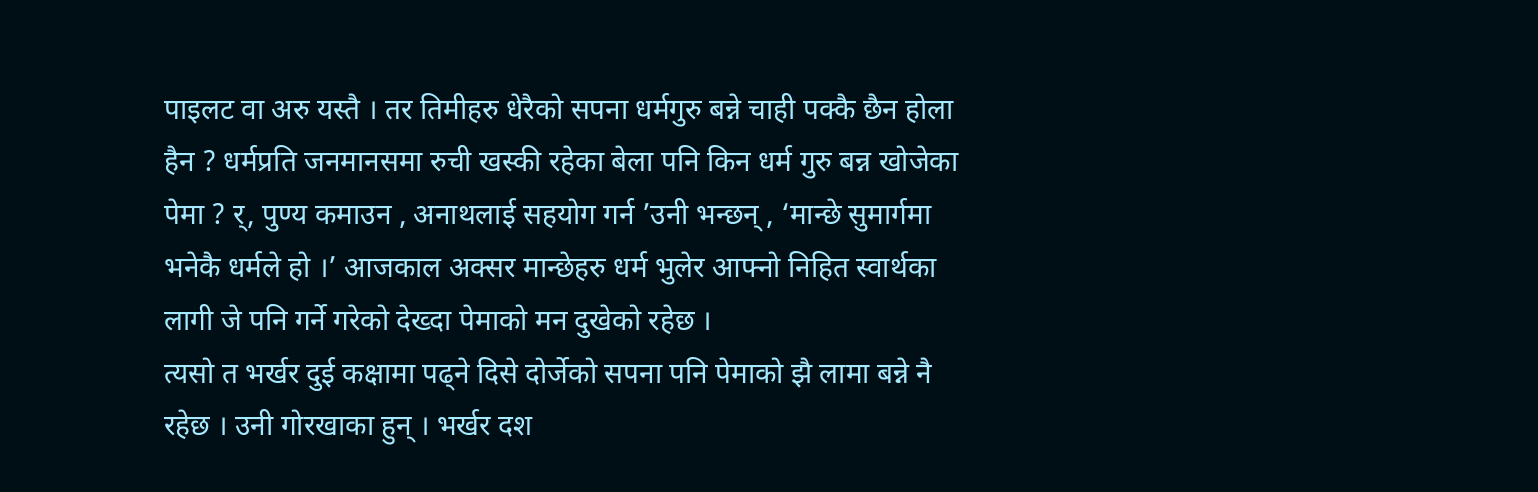पाइलट वा अरु यस्तै । तर तिमीहरु धेरैको सपना धर्मगुरु बन्ने चाही पक्कै छैन होला हैन ? धर्मप्रति जनमानसमा रुची खस्की रहेका बेला पनि किन धर्म गुरु बन्न खोजेका पेमा ? र्, पुण्य कमाउन , अनाथलाई सहयोग गर्न ’उनी भन्छन् , ‘मान्छे सुमार्गमा भनेकै धर्मले हो ।’ आजकाल अक्सर मान्छेहरु धर्म भुलेर आफ्नो निहित स्वार्थका लागी जे पनि गर्ने गरेको देख्दा पेमाको मन दुखेको रहेछ ।
त्यसो त भर्खर दुई कक्षामा पढ्ने दिसे दोर्जेको सपना पनि पेमाको झै लामा बन्ने नै रहेछ । उनी गोरखाका हुन् । भर्खर दश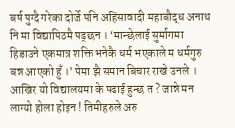बर्ष पुग्दै गरेका दोर्जे पनि अहिंसावादी महाबौद्ध अनाथ नि मा विद्यापिठमै पढ्छन । ‘मान्छेलाई सुर्मागमा हिडाउने एकमात्र शक्ति भनेकै धर्म भएकाले म धर्मगुरु बन्न आएको हुँ ।’ पेमा झै समान बिचार राखे उनले ।
आखिर यो विद्यालयमा के पढाई हुन्छ त ? जान्ने मन लाग्यो होला होइन ! तिमीहरुले अरु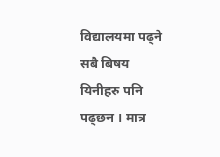विद्यालयमा पढ्ने सबै बिषय यिनीहरु पनि पढ्छन । मात्र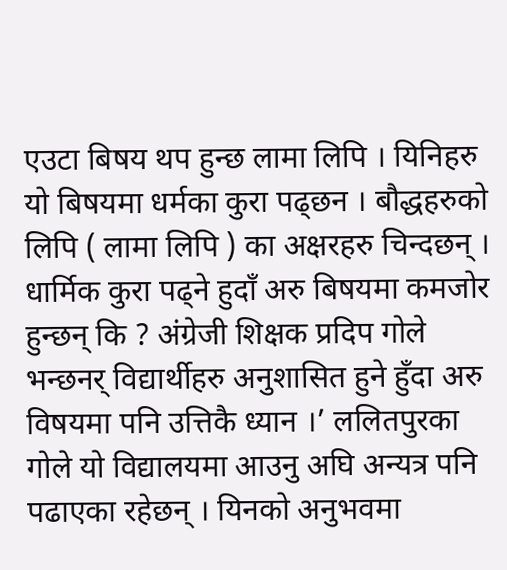एउटा बिषय थप हुन्छ लामा लिपि । यिनिहरु यो बिषयमा धर्मका कुरा पढ्छन । बौद्धहरुको लिपि ( लामा लिपि ) का अक्षरहरु चिन्दछन् । धार्मिक कुरा पढ्ने हुदाँ अरु बिषयमा कमजोर हुन्छन् कि ? अंग्रेजी शिक्षक प्रदिप गोले भन्छनर् विद्यार्थीहरु अनुशासित हुने हुँदा अरु विषयमा पनि उत्तिकै ध्यान ।’ ललितपुरका गोले यो विद्यालयमा आउनु अघि अन्यत्र पनि पढाएका रहेछन् । यिनको अनुभवमा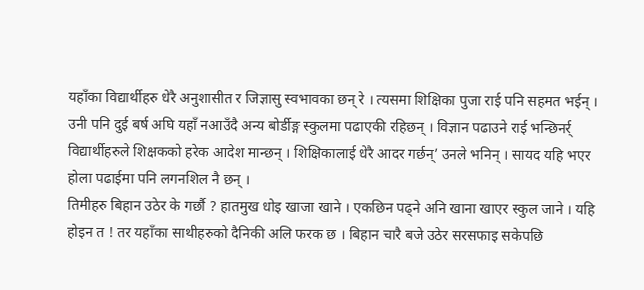यहाँका विद्यार्थीहरु धेरै अनुशासीत र जिज्ञासु स्वभावका छन् रे । त्यसमा शिक्षिका पुजा राई पनि सहमत भईन् । उनी पनि दुई बर्ष अघि यहाँ नआउँदै अन्य बोर्डीङ्ग स्कुलमा पढाएकी रहिछन् । विज्ञान पढाउने राई भन्छिनर्र् विद्यार्थीहरुले शिक्षकको हरेक आदेश मान्छन् । शिक्षिकालाई धेरै आदर गर्छन्’ उनले भनिन् । सायद यहि भएर होला पढाईमा पनि लगनशिल नै छन् ।
तिमीहरु बिहान उठेर के गर्छौ ? हातमुख धोइ खाजा खाने । एकछिन पढ्ने अनि खाना खाएर स्कुल जाने । यहि होइन त ! तर यहाँका साथीहरुको दैनिकी अलि फरक छ । बिहान चारै बजे उठेर सरसफाइ सकेपछि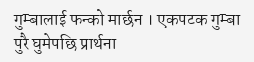गुम्बालाई फन्को मार्छन । एकपटक गुम्बा पुरै घुमेपछि प्रार्थना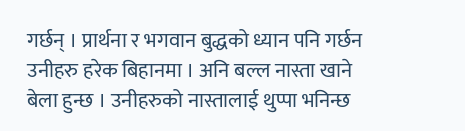गर्छन् । प्रार्थना र भगवान बुद्धको ध्यान पनि गर्छन उनीहरु हरेक बिहानमा । अनि बल्ल नास्ता खाने बेला हुन्छ । उनीहरुको नास्तालाई थुप्पा भनिन्छ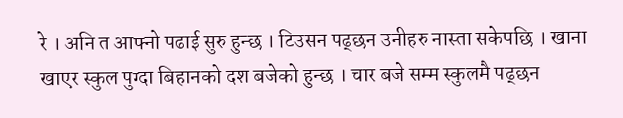रे । अनि त आफ्नो पढाई सुरु हुन्छ । टिउसन पढ्छन उनीहरु नास्ता सकेपछि । खाना खाएर स्कुल पुग्दा बिहानको दश बजेको हुन्छ । चार बजे सम्म स्कुलमै पढ्छन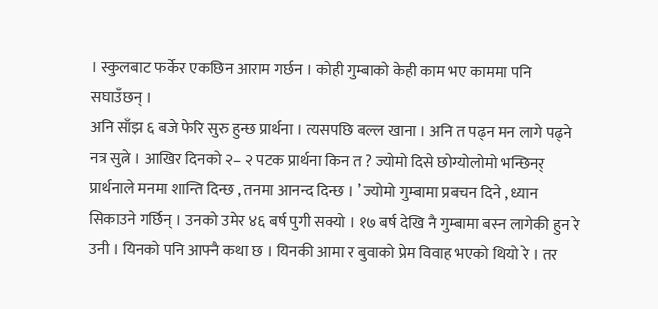। स्कुलबाट फर्केर एकछिन आराम गर्छन । कोही गुम्बाको केही काम भए काममा पनि सघाउँछन् ।
अनि साँझ ६ बजे फेरि सुरु हुन्छ प्रार्थना । त्यसपछि बल्ल खाना । अनि त पढ्न मन लागे पढ्ने नत्र सुत्ने । आखिर दिनको २– २ पटक प्रार्थना किन त ? ज्योमो दिसे छोग्योलोमो भन्छिनर् प्रार्थनाले मनमा शान्ति दिन्छ , तनमा आनन्द दिन्छ । ’ ज्योमो गुम्बामा प्रबचन दिने , ध्यान सिकाउने गर्छिन् । उनको उमेर ४६ बर्ष पुगी सक्यो । १७ बर्ष देखि नै गुम्बामा बस्न लागेकी हुन रे उनी । यिनको पनि आफ्नै कथा छ । यिनकी आमा र बुवाको प्रेम विवाह भएको थियो रे । तर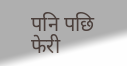पनि पछि फेरी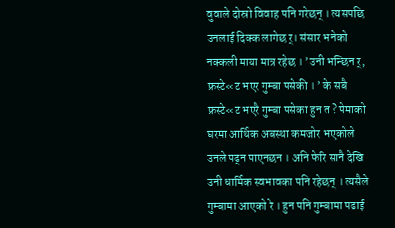वुवाले दोस्रो विवाह पनि गरेछन् । त्यसपछि उनलाई दिक्क लागेछ र्। संसार भनेको नक्कली माया मात्र रहेछ । ’उनी भन्छिन र्, फ्रस्टे«ट भएर गुम्बा पसेकी । ’ के सबै फ्रस्टे«ट भएरै गुम्बा पसेका हुन त ? पेमाको घरमा आर्थिक अबस्था कमजोर भएकोले उनले पढ्न पाएनछन । अनि फेरि सानै देखि उनी धार्मिक स्वभावका पनि रहेछन् । त्यसैले गुम्बामा आएको रे । हुन पनि गुम्बामा पढाई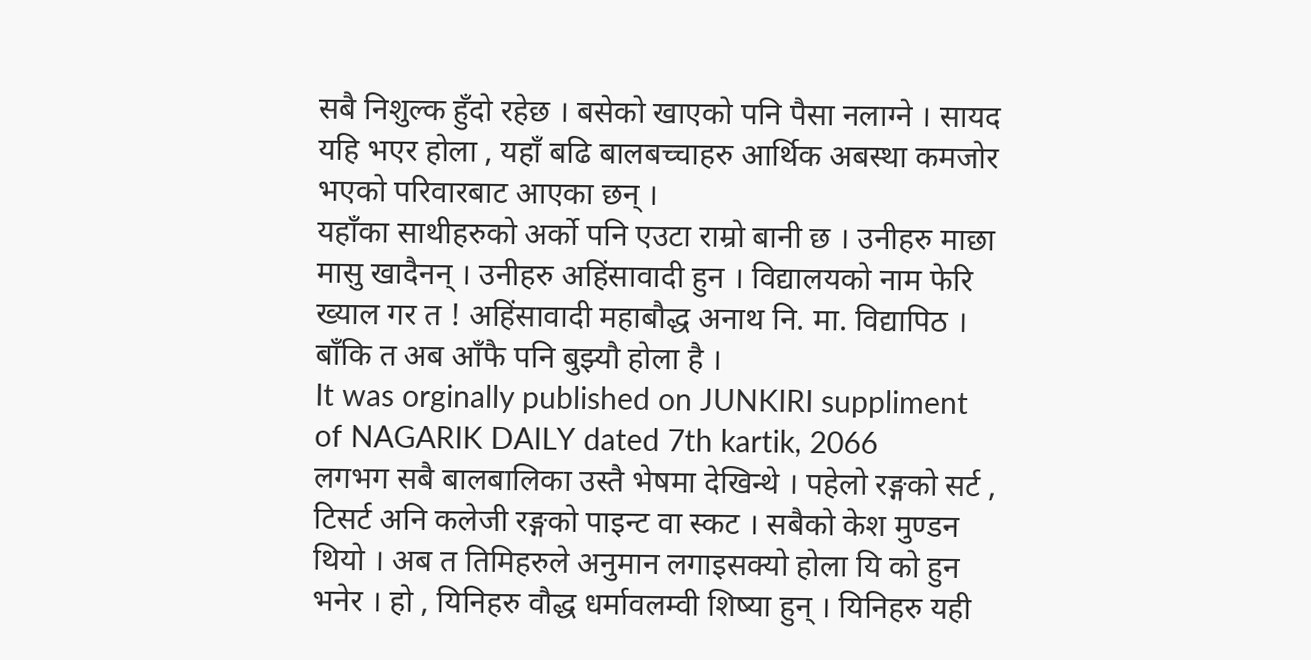सबै निशुल्क हुँदो रहेछ । बसेको खाएको पनि पैसा नलाग्ने । सायद यहि भएर होला , यहाँ बढि बालबच्चाहरु आर्थिक अबस्था कमजोर भएको परिवारबाट आएका छन् ।
यहाँका साथीहरुको अर्को पनि एउटा राम्रो बानी छ । उनीहरु माछा मासु खादैनन् । उनीहरु अहिंसावादी हुन । विद्यालयको नाम फेरि ख्याल गर त ! अहिंसावादी महाबौद्ध अनाथ नि. मा. विद्यापिठ । बाँकि त अब आँफै पनि बुझ्यौ होला है ।
It was orginally published on JUNKIRI suppliment of NAGARIK DAILY dated 7th kartik, 2066
लगभग सबै बालबालिका उस्तै भेषमा देखिन्थे । पहेलो रङ्गको सर्ट , टिसर्ट अनि कलेजी रङ्गको पाइन्ट वा स्कट । सबैको केश मुण्डन थियो । अब त तिमिहरुले अनुमान लगाइसक्यो होला यि को हुन भनेर । हो , यिनिहरु वौद्ध धर्मावलम्वी शिष्या हुन् । यिनिहरु यही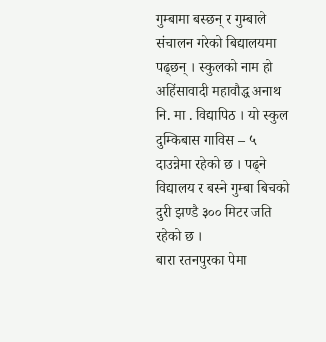गुम्बामा बस्छन् र गुम्बाले संचालन गरेको बिद्यालयमा पढ्छन् । स्कुलको नाम हो अहिंसावादी महावौद्ध अनाथ नि. मा . विद्यापिठ । यो स्कुल दुम्किबास गाविस – ५ दाउन्नेमा रहेको छ । पढ्ने विद्यालय र बस्ने गुम्बा बिचको दुरी झण्डै ३०० मिटर जति रहेको छ ।
बारा रतनपुरका पेमा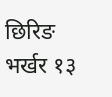छिरिङ भर्खर १३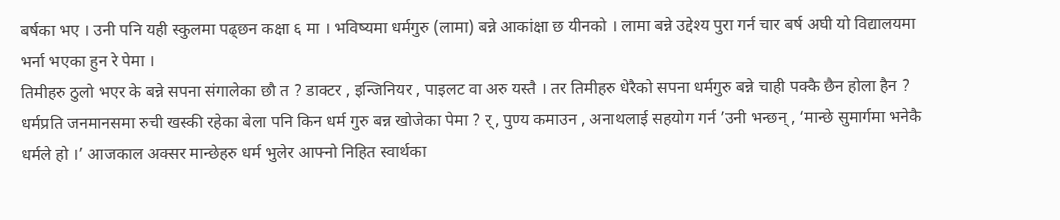बर्षका भए । उनी पनि यही स्कुलमा पढ्छन कक्षा ६ मा । भविष्यमा धर्मगुरु (लामा) बन्ने आकांक्षा छ यीनको । लामा बन्ने उद्देश्य पुरा गर्न चार बर्ष अघी यो विद्यालयमा भर्ना भएका हुन रे पेमा ।
तिमीहरु ठुलो भएर के बन्ने सपना संगालेका छौ त ? डाक्टर , इन्जिनियर , पाइलट वा अरु यस्तै । तर तिमीहरु धेरैको सपना धर्मगुरु बन्ने चाही पक्कै छैन होला हैन ? धर्मप्रति जनमानसमा रुची खस्की रहेका बेला पनि किन धर्म गुरु बन्न खोजेका पेमा ? र्, पुण्य कमाउन , अनाथलाई सहयोग गर्न ’उनी भन्छन् , ‘मान्छे सुमार्गमा भनेकै धर्मले हो ।’ आजकाल अक्सर मान्छेहरु धर्म भुलेर आफ्नो निहित स्वार्थका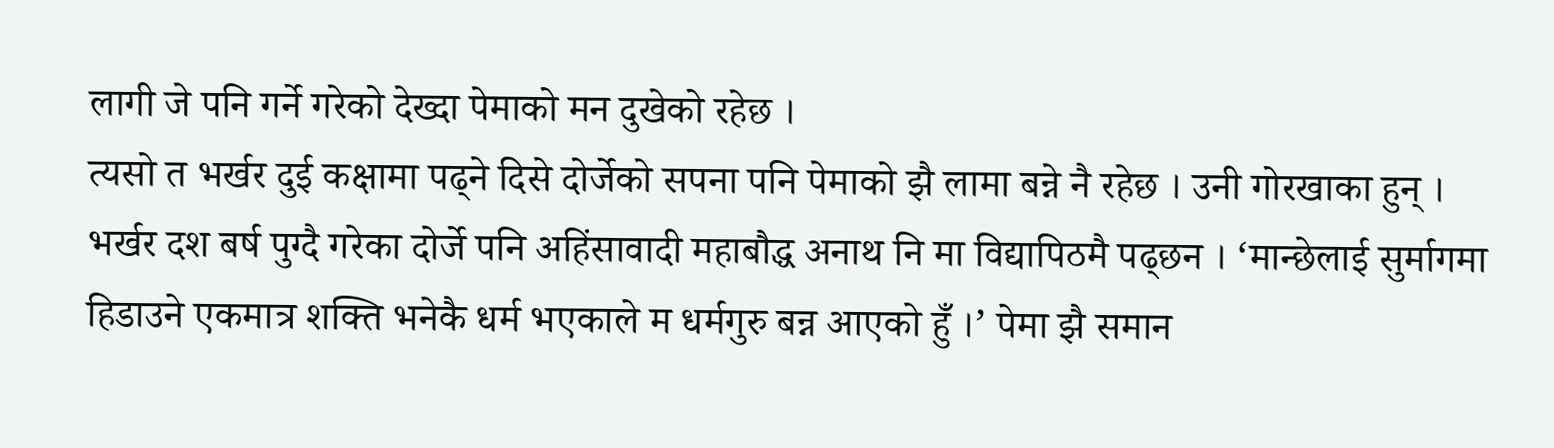लागी जे पनि गर्ने गरेको देख्दा पेमाको मन दुखेको रहेछ ।
त्यसो त भर्खर दुई कक्षामा पढ्ने दिसे दोर्जेको सपना पनि पेमाको झै लामा बन्ने नै रहेछ । उनी गोरखाका हुन् । भर्खर दश बर्ष पुग्दै गरेका दोर्जे पनि अहिंसावादी महाबौद्ध अनाथ नि मा विद्यापिठमै पढ्छन । ‘मान्छेलाई सुर्मागमा हिडाउने एकमात्र शक्ति भनेकै धर्म भएकाले म धर्मगुरु बन्न आएको हुँ ।’ पेमा झै समान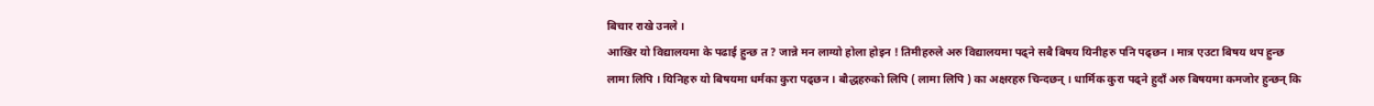बिचार राखे उनले ।
आखिर यो विद्यालयमा के पढाई हुन्छ त ? जान्ने मन लाग्यो होला होइन ! तिमीहरुले अरु विद्यालयमा पढ्ने सबै बिषय यिनीहरु पनि पढ्छन । मात्र एउटा बिषय थप हुन्छ लामा लिपि । यिनिहरु यो बिषयमा धर्मका कुरा पढ्छन । बौद्धहरुको लिपि ( लामा लिपि ) का अक्षरहरु चिन्दछन् । धार्मिक कुरा पढ्ने हुदाँ अरु बिषयमा कमजोर हुन्छन् कि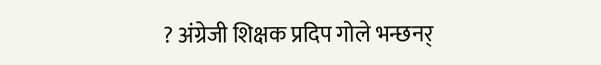? अंग्रेजी शिक्षक प्रदिप गोले भन्छनर्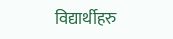विद्यार्थीहरु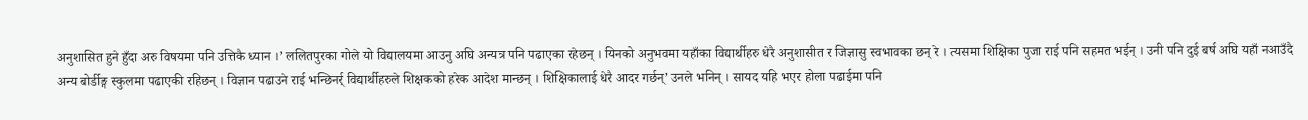अनुशासित हुने हुँदा अरु विषयमा पनि उत्तिकै ध्यान ।’ ललितपुरका गोले यो विद्यालयमा आउनु अघि अन्यत्र पनि पढाएका रहेछन् । यिनको अनुभवमा यहाँका विद्यार्थीहरु धेरै अनुशासीत र जिज्ञासु स्वभावका छन् रे । त्यसमा शिक्षिका पुजा राई पनि सहमत भईन् । उनी पनि दुई बर्ष अघि यहाँ नआउँदै अन्य बोर्डीङ्ग स्कुलमा पढाएकी रहिछन् । विज्ञान पढाउने राई भन्छिनर्र् विद्यार्थीहरुले शिक्षकको हरेक आदेश मान्छन् । शिक्षिकालाई धेरै आदर गर्छन्’ उनले भनिन् । सायद यहि भएर होला पढाईमा पनि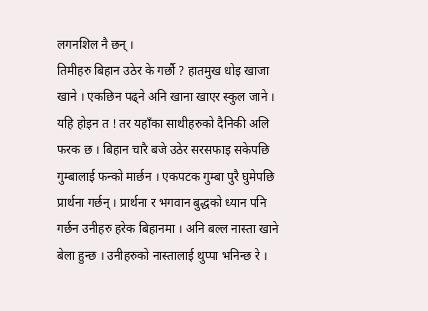लगनशिल नै छन् ।
तिमीहरु बिहान उठेर के गर्छौ ? हातमुख धोइ खाजा खाने । एकछिन पढ्ने अनि खाना खाएर स्कुल जाने । यहि होइन त ! तर यहाँका साथीहरुको दैनिकी अलि फरक छ । बिहान चारै बजे उठेर सरसफाइ सकेपछि गुम्बालाई फन्को मार्छन । एकपटक गुम्बा पुरै घुमेपछि प्रार्थना गर्छन् । प्रार्थना र भगवान बुद्धको ध्यान पनि गर्छन उनीहरु हरेक बिहानमा । अनि बल्ल नास्ता खाने बेला हुन्छ । उनीहरुको नास्तालाई थुप्पा भनिन्छ रे ।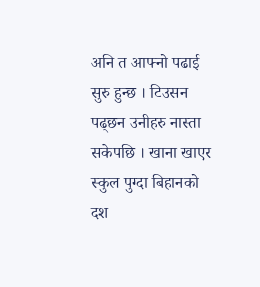अनि त आफ्नो पढाई सुरु हुन्छ । टिउसन पढ्छन उनीहरु नास्ता सकेपछि । खाना खाएर स्कुल पुग्दा बिहानको दश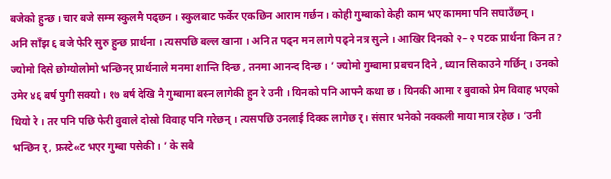बजेको हुन्छ । चार बजे सम्म स्कुलमै पढ्छन । स्कुलबाट फर्केर एकछिन आराम गर्छन । कोही गुम्बाको केही काम भए काममा पनि सघाउँछन् ।
अनि साँझ ६ बजे फेरि सुरु हुन्छ प्रार्थना । त्यसपछि बल्ल खाना । अनि त पढ्न मन लागे पढ्ने नत्र सुत्ने । आखिर दिनको २– २ पटक प्रार्थना किन त ? ज्योमो दिसे छोग्योलोमो भन्छिनर् प्रार्थनाले मनमा शान्ति दिन्छ , तनमा आनन्द दिन्छ । ’ ज्योमो गुम्बामा प्रबचन दिने , ध्यान सिकाउने गर्छिन् । उनको उमेर ४६ बर्ष पुगी सक्यो । १७ बर्ष देखि नै गुम्बामा बस्न लागेकी हुन रे उनी । यिनको पनि आफ्नै कथा छ । यिनकी आमा र बुवाको प्रेम विवाह भएको थियो रे । तर पनि पछि फेरी वुवाले दोस्रो विवाह पनि गरेछन् । त्यसपछि उनलाई दिक्क लागेछ र्। संसार भनेको नक्कली माया मात्र रहेछ । ’उनी भन्छिन र्, फ्रस्टे«ट भएर गुम्बा पसेकी । ’ के सबै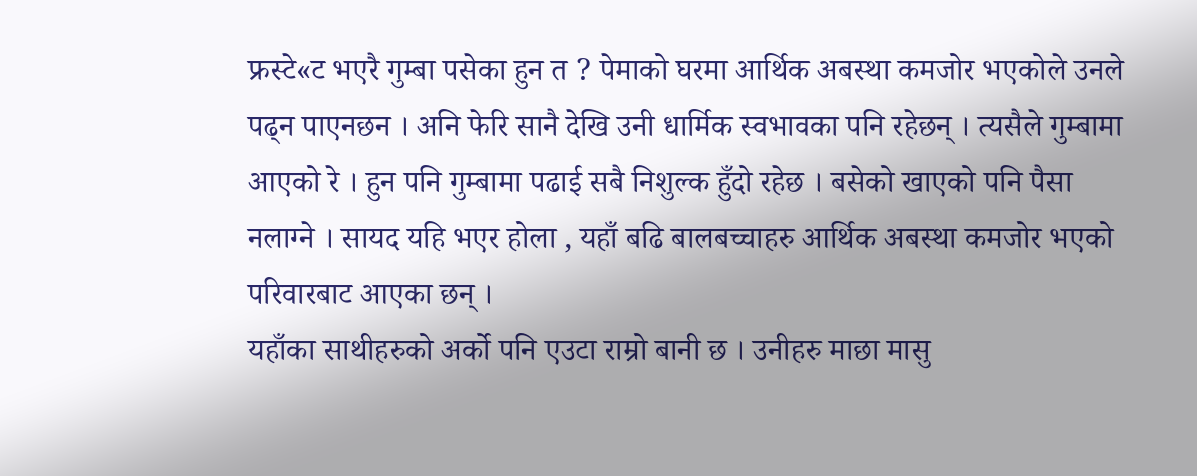फ्रस्टे«ट भएरै गुम्बा पसेका हुन त ? पेमाको घरमा आर्थिक अबस्था कमजोर भएकोले उनले पढ्न पाएनछन । अनि फेरि सानै देखि उनी धार्मिक स्वभावका पनि रहेछन् । त्यसैले गुम्बामा आएको रे । हुन पनि गुम्बामा पढाई सबै निशुल्क हुँदो रहेछ । बसेको खाएको पनि पैसा नलाग्ने । सायद यहि भएर होला , यहाँ बढि बालबच्चाहरु आर्थिक अबस्था कमजोर भएको परिवारबाट आएका छन् ।
यहाँका साथीहरुको अर्को पनि एउटा राम्रो बानी छ । उनीहरु माछा मासु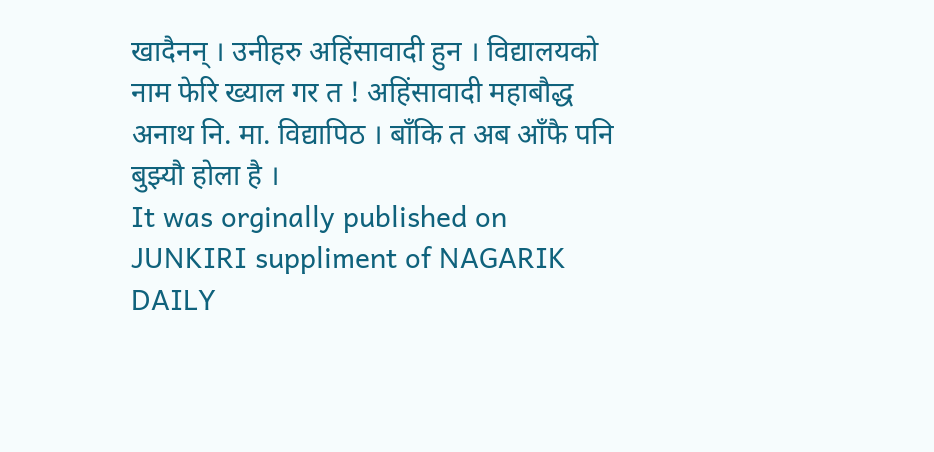खादैनन् । उनीहरु अहिंसावादी हुन । विद्यालयको नाम फेरि ख्याल गर त ! अहिंसावादी महाबौद्ध अनाथ नि. मा. विद्यापिठ । बाँकि त अब आँफै पनि बुझ्यौ होला है ।
It was orginally published on JUNKIRI suppliment of NAGARIK DAILY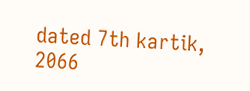dated 7th kartik, 2066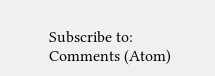Subscribe to:
Comments (Atom)